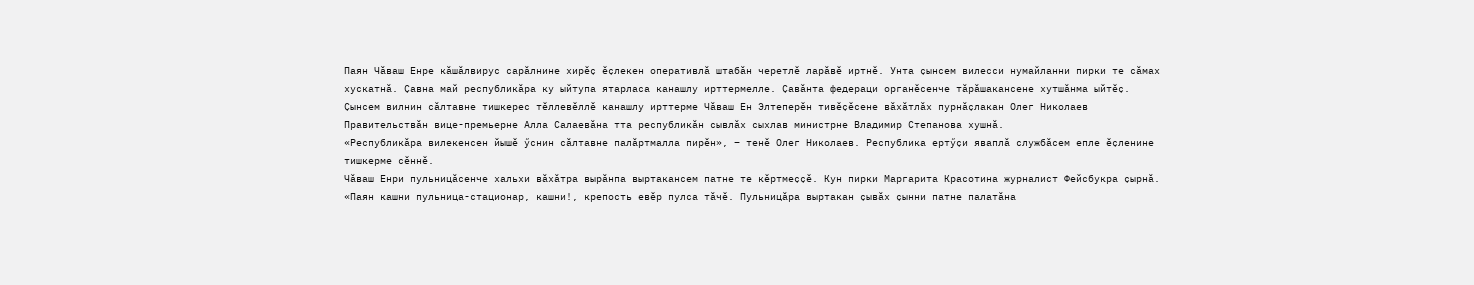Паян Чӑваш Енре кӑшӑлвирус сарӑлнине хирӗҫ ӗҫлекен оперативлӑ штабӑн черетлӗ ларӑвӗ иртнӗ. Унта ҫынсем вилесси нумайланни пирки те сӑмах хускатнӑ. Ҫавна май республикӑра ку ыйтупа ятарласа канашлу ирттермелле. Ҫавӑнта федераци органӗсенче тӑрӑшакансене хутшӑнма ыйтӗҫ.
Ҫынсем вилнин сӑлтавне тишкерес тӗллевӗллӗ канашлу ирттерме Чӑваш Ен Элтеперӗн тивӗҫӗсене вӑхӑтлӑх пурнӑҫлакан Олег Николаев Правительствӑн вице-премьерне Алла Салаевӑна тта республикӑн сывлӑх сыхлав министрне Владимир Степанова хушнӑ.
«Республикӑра вилекенсен йышӗ ӳснин сӑлтавне палӑртмалла пирӗн», – тенӗ Олег Николаев. Республика ертӳҫи яваплӑ службӑсем епле ӗҫленине тишкерме сӗннӗ.
Чӑваш Енри пульницӑсенче хальхи вӑхӑтра вырӑнпа выртакансем патне те кӗртмеҫҫӗ. Кун пирки Маргарита Красотина журналист Фейсбукра ҫырнӑ.
«Паян кашни пульница-стационар, кашни!, крепость евӗр пулса тӑчӗ. Пульницӑра выртакан ҫывӑх ҫынни патне палатӑна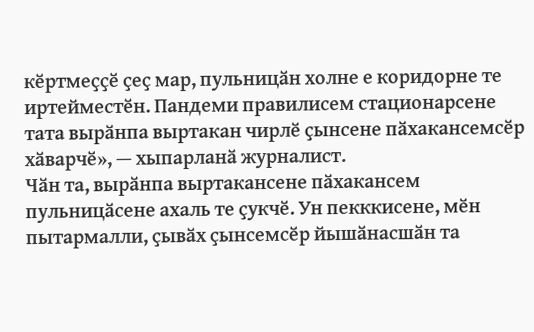кӗртмеҫҫӗ ҫеҫ мар, пульницӑн холне е коридорне те иртейместӗн. Пандеми правилисем стационарсене тата вырӑнпа выртакан чирлӗ ҫынсене пӑхакансемсӗр хӑварчӗ», — хыпарланӑ журналист.
Чӑн та, вырӑнпа выртакансене пӑхакансем пульницӑсене ахаль те ҫукчӗ. Ун пекккисене, мӗн пытармалли, ҫывӑх ҫынсемсӗр йышӑнасшӑн та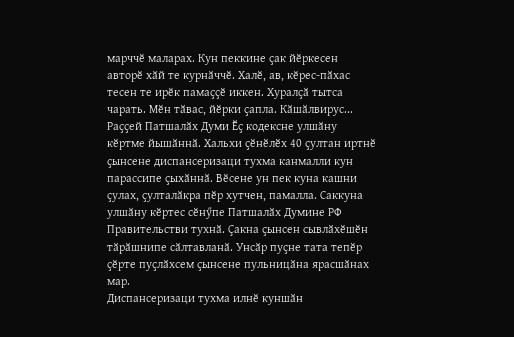марччӗ маларах. Кун пеккине ҫак йӗркесен авторӗ хӑй те курнӑччӗ. Халӗ, ав, кӗрес-пӑхас тесен те ирӗк памаҫҫӗ иккен. Хуралҫӑ тытса чарать. Мӗн тӑвас, йӗрки ҫапла. Кӑшӑлвирус...
Раҫҫей Патшалӑх Думи Ӗҫ кодексне улшӑну кӗртме йышӑннӑ. Хальхи ҫӗнӗлӗх 40 ҫултан иртнӗ ҫынсене диспансеризаци тухма канмалли кун парассипе ҫыхӑннӑ. Вӗсене ун пек куна кашни ҫулах, ҫулталӑкра пӗр хутчен, памалла. Саккуна улшӑну кӗртес сӗнӳпе Патшалӑх Думине РФ Правительстви тухнӑ. Ҫакна ҫынсен сывлӑхӗшӗн тӑрӑшнипе сӑлтавланӑ. Унсӑр пуҫне тата тепӗр ҫӗрте пуҫлӑхсем ҫынсене пульницӑна ярасшӑнах мар.
Диспансеризаци тухма илнӗ куншӑн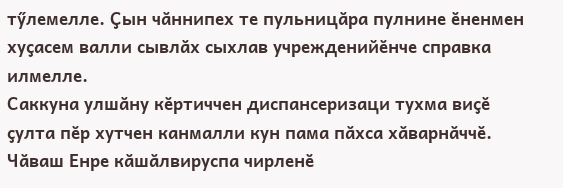тӳлемелле. Ҫын чӑннипех те пульницӑра пулнине ӗненмен хуҫасем валли сывлӑх сыхлав учрежденийӗнче справка илмелле.
Саккуна улшӑну кӗртиччен диспансеризаци тухма виҫӗ ҫулта пӗр хутчен канмалли кун пама пӑхса хӑварнӑччӗ.
Чӑваш Енре кӑшӑлвируспа чирленӗ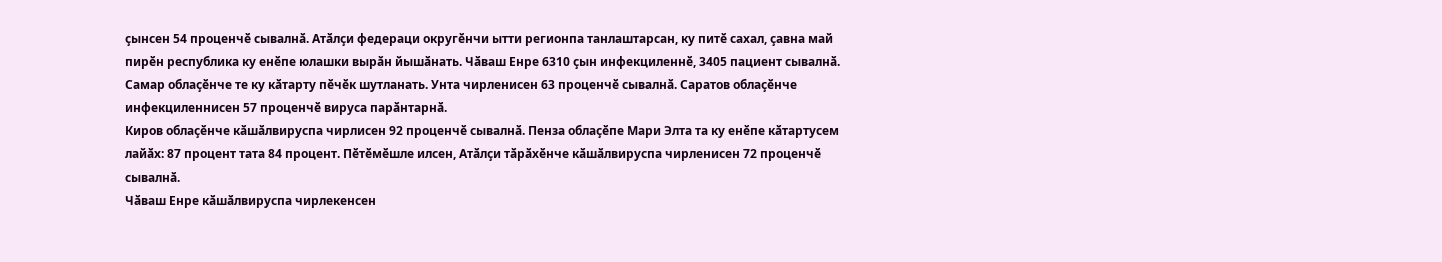ҫынсен 54 проценчӗ сывалнӑ. Атӑлҫи федераци округӗнчи ытти регионпа танлаштарсан, ку питӗ сахал, ҫавна май пирӗн республика ку енӗпе юлашки вырӑн йышӑнать. Чӑваш Енре 6310 ҫын инфекциленнӗ, 3405 пациент сывалнӑ.
Самар облаҫӗнче те ку кӑтарту пӗчӗк шутланать. Унта чирленисен 63 проценчӗ сывалнӑ. Саратов облаҫӗнче инфекциленнисен 57 проценчӗ вируса парӑнтарнӑ.
Киров облаҫӗнче кӑшӑлвируспа чирлисен 92 проценчӗ сывалнӑ. Пенза облаҫӗпе Мари Элта та ку енӗпе кӑтартусем лайӑх: 87 процент тата 84 процент. Пӗтӗмӗшле илсен, Атӑлҫи тӑрӑхӗнче кӑшӑлвируспа чирленисен 72 проценчӗ сывалнӑ.
Чӑваш Енре кӑшӑлвируспа чирлекенсен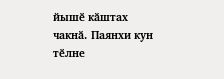йышӗ кӑштах чакнӑ. Паянхи кун тӗлне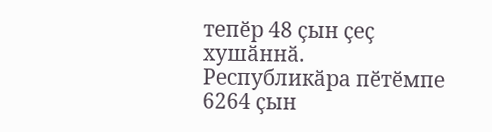тепӗр 48 ҫын ҫеҫ хушӑннӑ.
Республикӑра пӗтӗмпе 6264 ҫын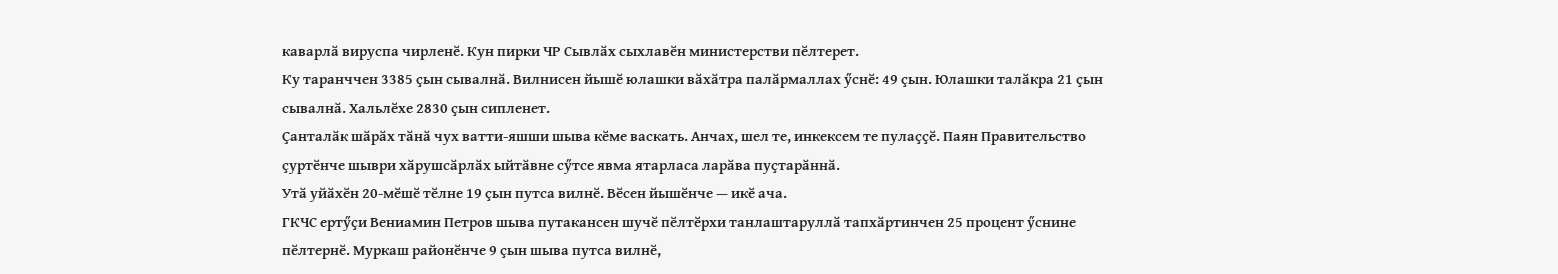каварлӑ вируспа чирленӗ. Кун пирки ЧР Сывлӑх сыхлавӗн министерстви пӗлтерет.
Ку таранччен 3385 ҫын сывалнӑ. Вилнисен йышӗ юлашки вӑхӑтра палӑрмаллах ӳснӗ: 49 ҫын. Юлашки талӑкра 21 ҫын сывалнӑ. Хальлӗхе 2830 ҫын сипленет.
Ҫанталӑк шӑрӑх тӑнӑ чух ватти-яшши шыва кӗме васкать. Анчах, шел те, инкексем те пулаҫҫӗ. Паян Правительство ҫуртӗнче шыври хӑрушсӑрлӑх ыйтӑвне сӳтсе явма ятарласа ларӑва пуҫтарӑннӑ.
Утӑ уйӑхӗн 20-мӗшӗ тӗлне 19 ҫын путса вилнӗ. Вӗсен йышӗнче — икӗ ача.
ГКЧС ертӳҫи Вениамин Петров шыва путакансен шучӗ пӗлтӗрхи танлаштаруллӑ тапхӑртинчен 25 процент ӳснине пӗлтернӗ. Муркаш районӗнче 9 ҫын шыва путса вилнӗ,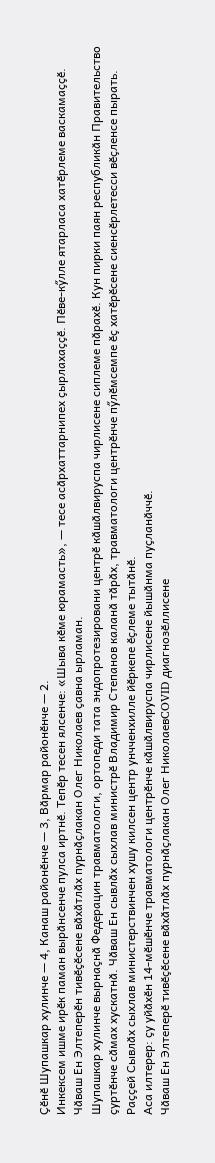Ҫӗнӗ Шупашкар хулинче — 4, Канаш районӗнче — 3, Вӑрмар районӗнче — 2.
Инкексем ишме ирӗк паман вырӑнсенче пулса иртнӗ. Тепӗр тесен ялсенче: «Шыва кӗме юрамасть», — тесе асӑрхаттарнипех ҫырлахаҫҫӗ. Пӗве-кӳлле ятарласа хатӗрлеме васкамаҫҫӗ. Чӑваш Ен Элтеперӗн тивӗҫӗсене вӑхӑтлӑх пурнӑҫлакан Олег Николаев ҫавна ырламан.
Шупашкар хулинче вырнаҫнӑ Федерацин травматологи, ортопеди тата эндопротезировани центрӗ кӑшӑлвируспа чирлисене сиплеме пӑрахӗ. Кун пирки паян республикӑн Правительство ҫуртӗнче сӑмах хускатнӑ. Чӑваш Ен сывлӑх сыхлав министрӗ Владимир Степанов каланӑ тӑрӑх, травматологи центрӗнче пӳлӗмсемпе ӗҫ хатӗрӗсене сиенсӗрлетесси вӗҫленсе пырать. Раҫҫей Сывлӑх сыхлав министерствинчен хушу килсен центр унчченхилле йӗркепе ӗҫлеме тытӑнӗ.
Аса илтерер: ҫу уйӑхӗн 14-мӗшӗнче травматологи центрӗнче кӑшӑлвируспа чирлисене йышӑнма пуҫланӑччӗ.
Чӑваш Ен Элтеперӗ тивӗҫӗсене вӑхӑтлӑх пурнӑҫлакан Олег НиколаевCOVID диагнозӗллисене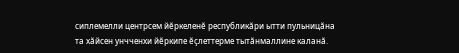сиплемелли центрсем йӗркеленӗ республикӑри ытти пульницӑна та хӑйсен унчченхи йӗркипе ӗҫлеттерме тытӑнмаллине каланӑ.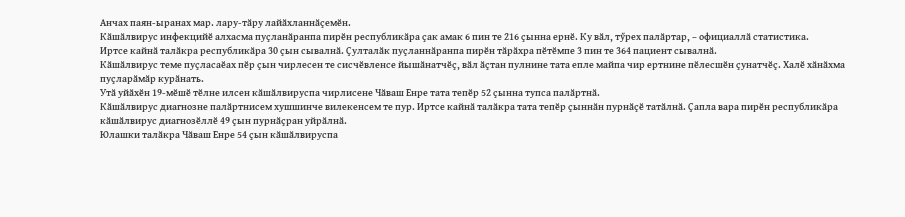Анчах паян-ыранах мар. лару-тӑру лайӑхланнӑҫемӗн.
Кӑшӑлвирус инфекцийӗ алхасма пуҫланӑранпа пирӗн республикӑра ҫак амак 6 пин те 216 ҫынна ернӗ. Ку вӑл, тӳрех палӑртар, – официаллӑ статистика.
Иртсе кайнӑ талӑкра республикӑра 30 ҫын сывалнӑ. Ҫулталӑк пуҫланнӑранпа пирӗн тӑрӑхра пӗтӗмпе 3 пин те 364 пациент сывалнӑ.
Кӑшӑлвирус теме пуҫласаӗах пӗр ҫын чирлесен те сисчӗвленсе йышӑнатчӗҫ, вӑл ӑҫтан пулнине тата епле майпа чир ертнине пӗлесшӗн ҫунатчӗҫ. Халӗ хӑнӑхма пуҫларӑмӑр курӑнать.
Утӑ уйӑхӗн 19-мӗшӗ тӗлне илсен кӑшӑлвируспа чирлисене Чӑваш Енре тата тепӗр 52 ҫынна тупса палӑртнӑ.
Кӑшӑлвирус диагнозне палӑртнисем хушшинче вилекенсем те пур. Иртсе кайнӑ талӑкра тата тепӗр ҫыннӑн пурнӑҫӗ татӑлнӑ. Ҫапла вара пирӗн республикӑра кӑшӑлвирус диагнозӗллӗ 49 ҫын пурнӑҫран уйрӑлнӑ.
Юлашки талӑкра Чӑваш Енре 54 ҫын кӑшӑлвируспа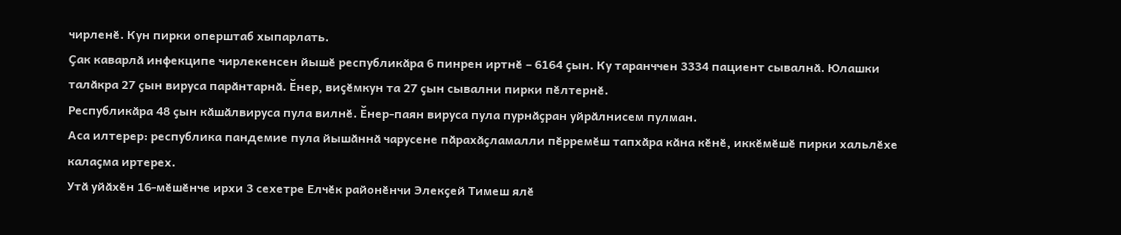чирленӗ. Кун пирки оперштаб хыпарлать.
Ҫак каварлӑ инфекципе чирлекенсен йышӗ республикӑра 6 пинрен иртнӗ – 6164 ҫын. Ку таранччен 3334 пациент сывалнӑ. Юлашки талӑкра 27 ҫын вируса парӑнтарнӑ. Ӗнер, виҫӗмкун та 27 ҫын сывални пирки пӗлтернӗ.
Республикӑра 48 ҫын кӑшӑлвируса пула вилнӗ. Ӗнер-паян вируса пула пурнӑҫран уйрӑлнисем пулман.
Аса илтерер: республика пандемие пула йышӑннӑ чарусене пӑрахӑҫламалли пӗрремӗш тапхӑра кӑна кӗнӗ, иккӗмӗшӗ пирки хальлӗхе калаҫма иртерех.
Утӑ уйӑхӗн 16-мӗшӗнче ирхи 3 сехетре Елчӗк районӗнчи Элекҫей Тимеш ялӗ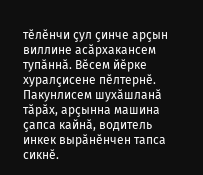тӗлӗнчи ҫул ҫинче арҫын виллине асӑрхакансем тупӑннӑ. Вӗсем йӗрке хуралҫисене пӗлтернӗ. Пакунлисем шухӑшланӑ тӑрӑх, арҫынна машина ҫапса кайнӑ, водитель инкек вырӑнӗнчен тапса сикнӗ.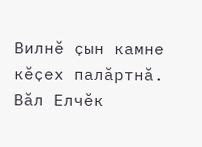Вилнӗ ҫын камне кӗҫех палӑртнӑ. Вӑл Елчӗк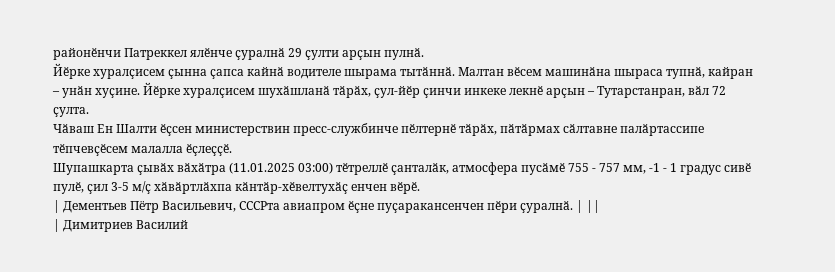районӗнчи Патреккел ялӗнче ҫуралнӑ 29 ҫулти арҫын пулнӑ.
Йӗрке хуралҫисем ҫынна ҫапса кайнӑ водителе шырама тытӑннӑ. Малтан вӗсем машинӑна шыраса тупнӑ, кайран – унӑн хуҫине. Йӗрке хуралҫисем шухӑшланӑ тӑрӑх, ҫул-йӗр ҫинчи инкеке лекнӗ арҫын – Тутарстанран, вӑл 72 ҫулта.
Чӑваш Ен Шалти ӗҫсен министерствин пресс-службинче пӗлтернӗ тӑрӑх, пӑтӑрмах сӑлтавне палӑртассипе тӗпчевҫӗсем малалла ӗҫлеҫҫӗ.
Шупашкарта ҫывӑх вӑхӑтра (11.01.2025 03:00) тӗтреллӗ ҫанталӑк, атмосфера пусӑмӗ 755 - 757 мм, -1 - 1 градус сивӗ пулӗ, ҫил 3-5 м/ҫ хӑвӑртлӑхпа кӑнтӑр-хӗвелтухӑҫ енчен вӗрӗ.
| Дементьев Пётр Васильевич, СССРта авиапром ӗҫне пуҫаракансенчен пӗри ҫуралнӑ. | ||
| Димитриев Василий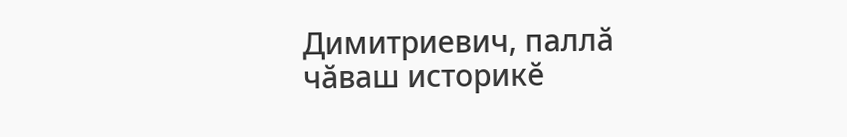Димитриевич, паллӑ чӑваш историкӗ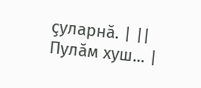ҫуларнӑ. | ||
Пулӑм хуш... |